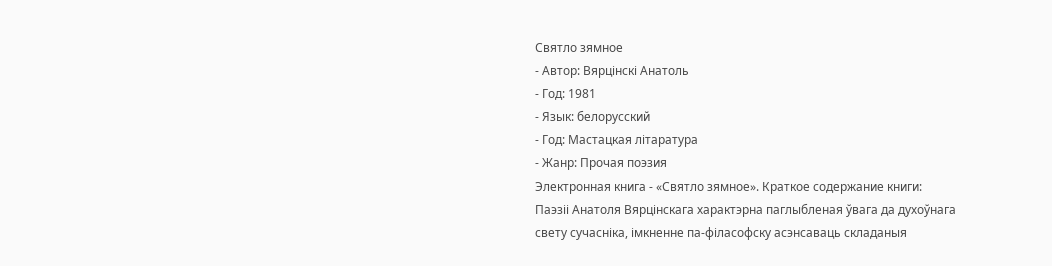Святло зямное
- Автор: Вярцінскі Анатоль
- Год: 1981
- Язык: белорусский
- Год: Мастацкая літаратура
- Жанр: Прочая поэзия
Электронная книга - «Святло зямное». Краткое содержание книги:
Паэзіі Анатоля Вярцінскага характэрна паглыбленая ўвага да духоўнага свету сучасніка, імкненне па-філасофску асэнсаваць складаныя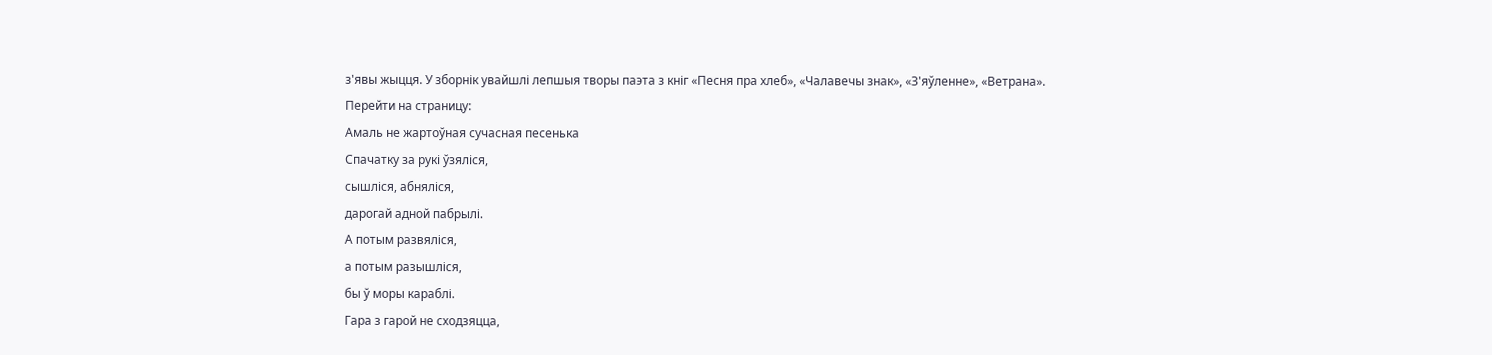з'явы жыцця. У зборнік увайшлі лепшыя творы паэта з кніг «Песня пра хлеб», «Чалавечы знак», «З'яўленне», «Ветрана».
Перейти на страницу:
Амаль не жартоўная сучасная песенька
Спачатку за рукі ўзяліся,
сышліся, абняліся,
дарогай адной пабрылі.
А потым развяліся,
а потым разышліся,
бы ў моры караблі.
Гара з гарой не сходзяцца,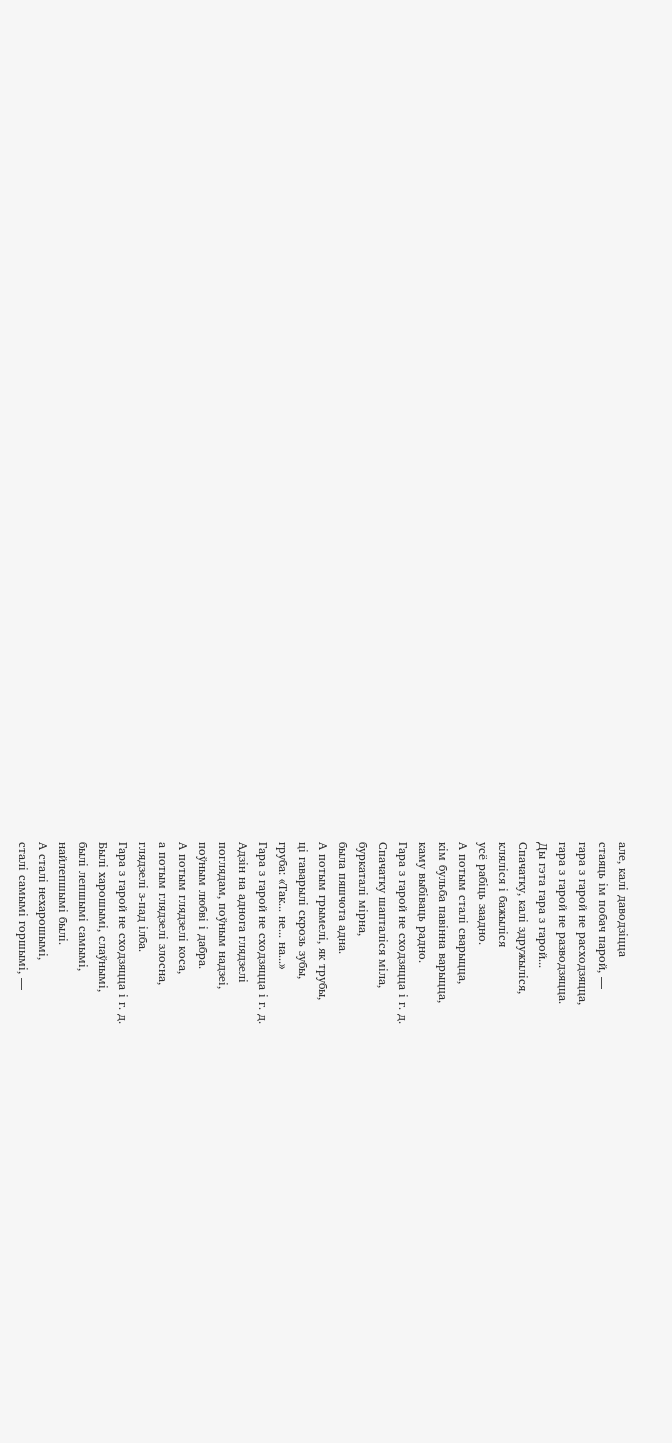але, калі даводзіцца
стаяць ім побач парой, —
гаpa з гарой не расходзяцца,
гара з гарой не разводзяцца.
Ды гэта гара з гарой...
Спачатку, калі здружыліся,
кляліся і бажыліся
усё рабіць заадно.
А потым сталі сварыцца,
кім бульба павінна варыцца,
каму выбіваць радно.
Гара з гарой не сходзяцца i г. д.
Спачатку шапталіся міла,
буркаталі мірна,
была пяшчота адна.
А потым грымелі, як трубы,
ці гаварылі скрозь зубы,
груба: «Так... не... на...»
Гара з гарой не сходзяцца i г. д.
Адзін на аднога глядзелі
поглядам, поўным надзеі,
поўным любві і дабра.
А потым глядзелі коса,
а потым глядзелі злосна,
глядзелі з-пад ілба.
Гара з гарой не сходзяцца i г. д.
Былі харошымі, слаўнымі,
былі лепшымі самымі,
найлепшымі былі.
А сталі нехарошымі,
сталі самымі горшымі, —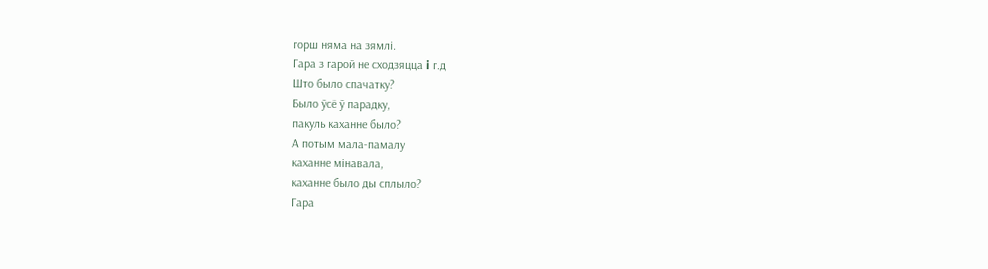горш няма на зямлі.
Гара з гарой не сходзяцца i г.д
Што было спачатку?
Было ўсё ў парадку,
пакуль каханне было?
А потым мала-памалу
каханне мінавала,
каханне было ды сплыло?
Гара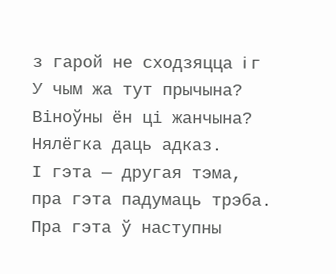з гарой не сходзяцца i г
У чым жа тут прычына?
Віноўны ён ці жанчына?
Нялёгка даць адказ.
І гэта — другая тэма,
пра гэта падумаць трэба.
Пра гэта ў наступны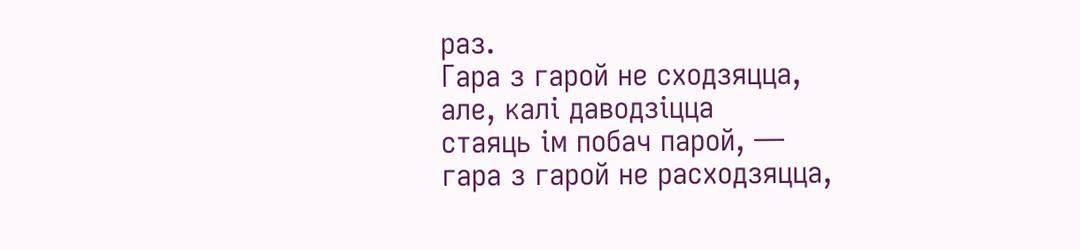раз.
Гара з гарой не сходзяцца,
але, калі даводзіцца
стаяць ім побач парой, —
гара з гарой не расходзяцца,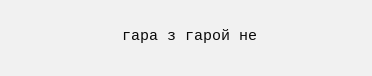гара з гарой не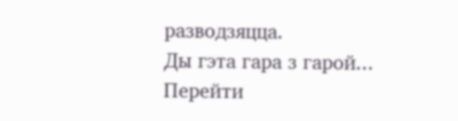разводзяцца.
Ды гэта гара з гарой...
Перейти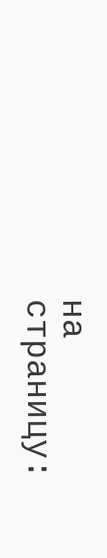на страницу: